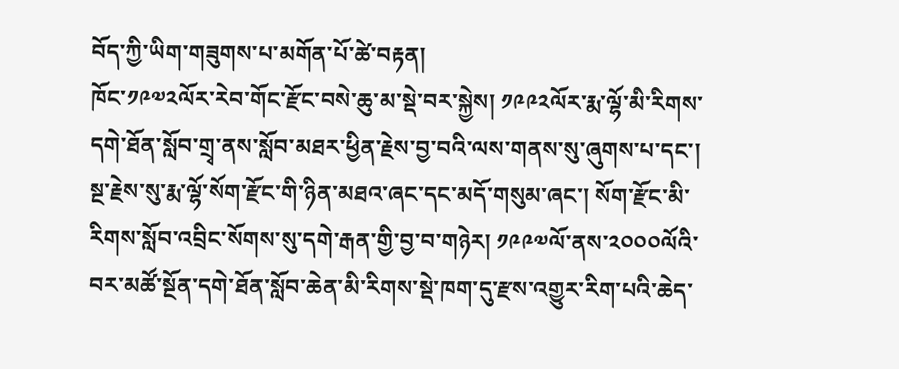བོད་ཀྱི་ཡིག་གཟུགས་པ་མགོན་པོ་ཚེ་བརྟན།
ཁོང་༡༩༧༢ལོར་རེབ་གོང་རྫོང་བསེ་ཆུ་མ་སྡེ་བར་སྐྱེས། ༡༩༩༢ལོར་རྨ་ལྷོ་མི་རིགས་དགེ་ཐོན་སློབ་གྲྭ་ནས་སློབ་མཐར་ཕྱིན་རྗེས་བྱ་བའི་ལས་གནས་སུ་ཞུགས་པ་དང་། སྔ་རྗེས་སུ་རྨ་ལྷོ་སོག་རྫོང་གི་ཉིན་མཐའ་ཞང་དང་མདོ་གསུམ་ཞང་། སོག་རྫོང་མི་རིགས་སློབ་འབྲིང་སོགས་སུ་དགེ་རྒན་གྱི་བྱ་བ་གཉེར། ༡༩༩༧ལོ་ནས་༢༠༠༠ལོའི་བར་མཚོ་སྔོན་དགེ་ཐོན་སློབ་ཆེན་མི་རིགས་སྡེ་ཁག་དུ་རྫས་འགྱུར་རིག་པའི་ཆེད་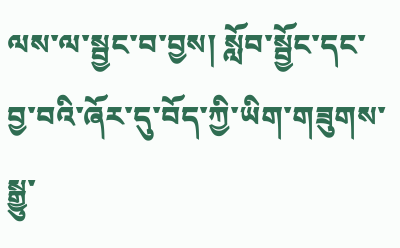ལས་ལ་སྦྱང་བ་བྱས། སློབ་སྦྱོང་དང་བྱ་བའི་ཞོར་དུ་བོད་ཀྱི་ཡིག་གཟུགས་སྒྱུ་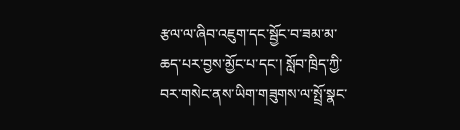རྩལ་ལ་ཞིབ་འཇུག་དང་སྦྱོང་བ་ཟམ་མ་ཆད་པར་བྱས་མྱོང་པ་དང་། སློབ་ཁྲིད་ཀྱི་བར་གསེང་ནས་ཡིག་གཟུགས་ལ་སྤྲོ་སྣང་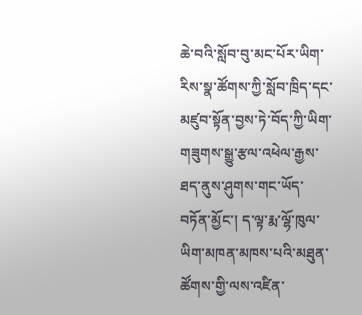ཆེ་བའི་སློབ་བུ་མང་པོར་ཡིག་རིས་སྣ་ཚོགས་ཀྱི་སློབ་ཁྲིད་དང་མཛུབ་སྟོན་བྱས་ཏེ་བོད་ཀྱི་ཡིག་གཟུགས་སྒྱུ་རྩལ་འཕེལ་རྒྱས་ཐད་ནུས་ཤུགས་གང་ཡོད་བཏོན་མྱོང་། ད་ལྟ་རྨ་ལྷོ་ཁུལ་ཡིག་མཁན་མཁས་པའི་མཐུན་ཚོགས་གྱི་ལས་འཛིན་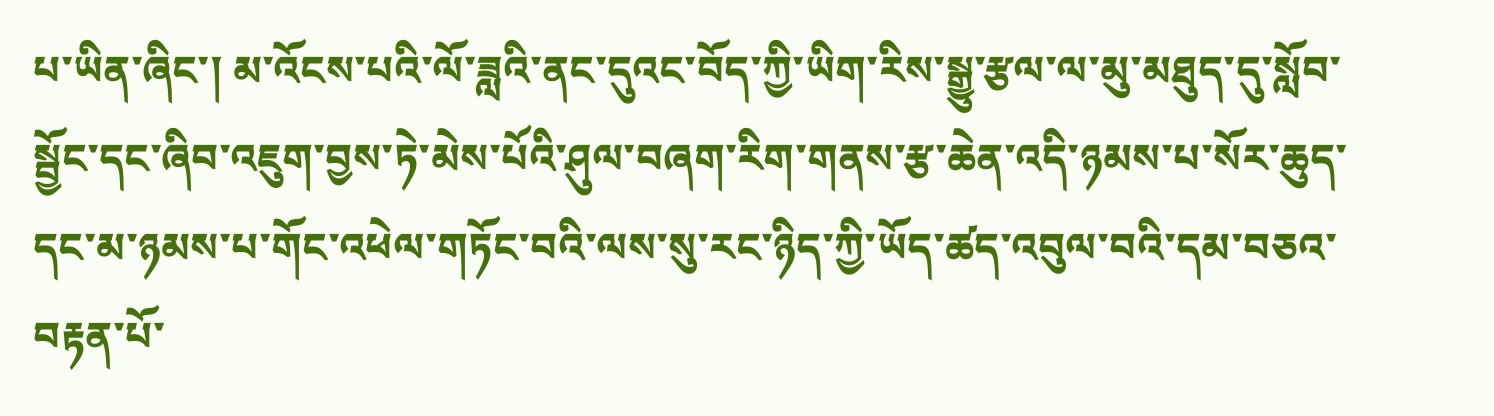པ་ཡིན་ཞིང་། མ་འོངས་པའི་ལོ་ཟླའི་ནང་དུའང་བོད་ཀྱི་ཡིག་རིས་སྒྱུ་རྩལ་ལ་མུ་མཐུད་དུ་སློབ་སྦྱོང་དང་ཞིབ་འཇུག་བྱས་ཏེ་མེས་པོའི་ཤུལ་བཞག་རིག་གནས་རྩ་ཆེན་འདི་ཉམས་པ་སོར་ཆུད་དང་མ་ཉམས་པ་གོང་འཕེལ་གཏོང་བའི་ལས་སུ་རང་ཉིད་ཀྱི་ཡོད་ཚད་འབུལ་བའི་དམ་བཅའ་བརྟན་པོ་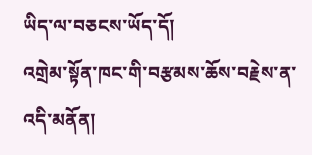ཡིད་ལ་བཅངས་ཡོད་དོ།
འགྲེམ་སྟོན་ཁང་གི་བརྩམས་ཆོས་བརྗེས་ན་འདི་མནོན།